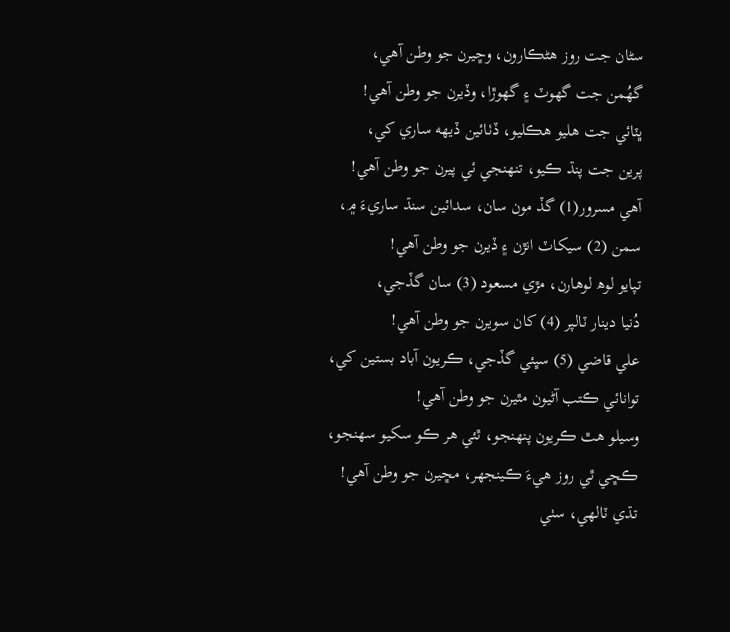سڻان جت روز ھڻڪارون، وڇيرن جو وطن آھي،
گھُمن جت گھوٽ ۽ گھوڙا، وڏيرن جو وطن آھي!
ڀٽائي جت ھليو ھڪليو، ڏٺائين ڏيھه ساري کي،
پرين جت پنڌ ڪيو، تنھنجي ئي پيرن جو وطن آھي!
آھي مسرور(1) گڏ مون سان، سدائين سنڌ ساريءَ ۾،
سمن (2) سيکاٽ انڙن ۽ ڏيرن جو وطن آھي!
تپايو لوھ لوھارن، مڙي مسعود (3) سان گڏجي،
دُنيا دينار ٽالپر (4) کان سويرن جو وطن آھي!
علي قاضي (5) سڀئي گڏجي، ڪريون آباد بستين کي،
توانائي ڪتب آڻيون مٿيرن جو وطن آھي!
وسيلو ھٿ ڪريون پنھنجو، ٿئي ھر ڪو سکيو سھنجو،
ڪڇي ٿي روز ھيءَ ڪينجھر، مڇيرن جو وطن آھي!
تڌي ٽالھي، سٺي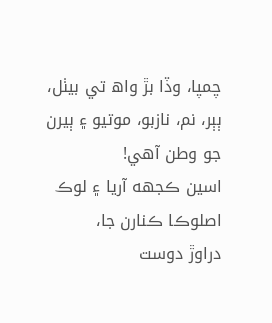چمپا، وڏا بڙ واھ تي بيٺل،
ٻٻر، نم، نازبو، موتيو ۽ ٻيرن جو وطن آھي!
اسين ڪجھه آريا ۽ لوڪ اصلوڪا ڪنارن جا،
دراوڙ دوست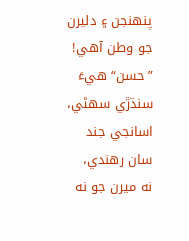پنھنجن ۽ دليرن جو وطن آھي!
”حسن“ ھيءَ سنڌڙي سھڻي، اسانجي جند سان رھندي،
نه ميرن جو نه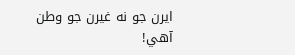ايرن جو نه غيرن جو وطن آھي!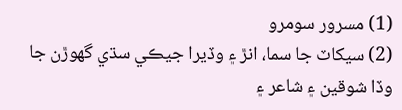(1) مسرور سومرو
(2) سيکاٽ جا سما، انڙ ۽ وڏيرا جيڪي سڌي گھوڙن جا وڏا شوقين ۽ شاعر ۽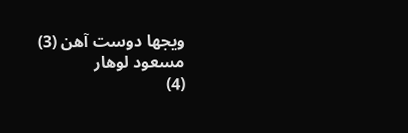ويجھا دوست آھن (3) مسعود لوھار
(4)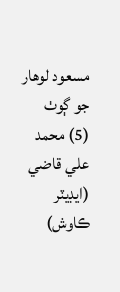مسعود لوھار جو ڳوٺ
(5) محمد علي قاضي (ايڊيٽر ڪاوش)